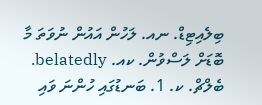ބިލެއިޓިޑް. ނއ. ލަހުން އައުން ނުވަތަ މާ ބޮޑަށް ލަސްވުން. ކއ. belatedly.
ބެލްޗް. ކ. 1. ބަނޑުގައި ހުންނަ ވައި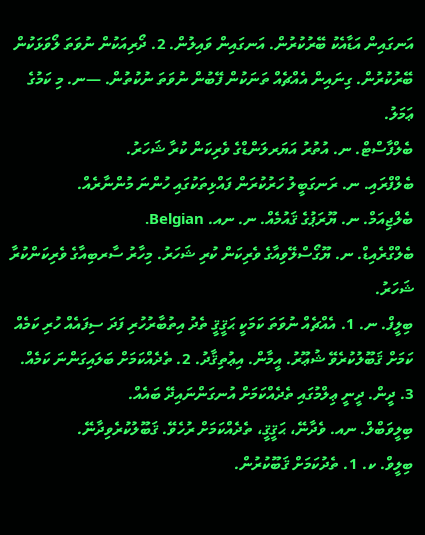އަނގައިން އަޑާއެކު ބޭރުކުރުން. އަނގައިން ވައިލުން. 2. ދޯރިއަކުން ނުވަތަ ލޯވަޅަކުން ބޭރުކުރުން. ގިނައިން އެއްޗެއް ތަނަކުން ފޭބުން ނުވަތަ ނުކުތުން. —ނ. މި ކަމުގެ ޢަމަލު.
ބެލްފާސްޓް. ނ. އުތުރު އަޔަރލަންޑްގެ ވެރިކަން ކުރާ ޝަހަރު.
ބެލްފްރައި. ނ. ރަނގަބީލު ހަރުކުރަން ފައްޅިތަކުގައި ހުންނަ މުންނާރެއް.
ބެލްޖިއަމް. ނ. ޔޫރަޕުގެ ޤައުމެއް. ނ. ނއ. Belgian.
ބެލްގްރެއިޑް. ނ. ޔޫގޯސްލޭވިއާގެ ވެރިކަން ކުރި ޝަހަރު. މިހާރު ސާރބިއާގެ ވެރިކަންކުރާ ޝަހަރު.
ބިލީފް. ނ. 1. އެއްޗެއް ނުވަތަ ކަމަކީ ޙަޤީޤީ ތެދު އިތުބާރުހުރި ފަދަ ސިފައެއް ހުރި ކަމެއް ކަމަށް ޤަބޫލުކުރެވޭ ޝުޢޫރު. އީމާން. އިޢުތިޤާދު. 2. ތެދެއްކަމަށް ބަލައިގަންނަ ކަމެއް. 3. ދީން. ދީނީ ޢިލްމުގައި ތެދެއްކަމަށް އުނގަންނައިދޭ ބައެއް.
ބިލީވަބްލް. ނއ. ވެދާނޭ، ޙަޤީޤީ، ތެދެއްކަމަށް ރުހެވޭ. ޤަބޫލުކުރެވިދާނޭ.
ބިލީވް. ކ. 1. ތެދުކަމަށް ޤަބޫކުރުން.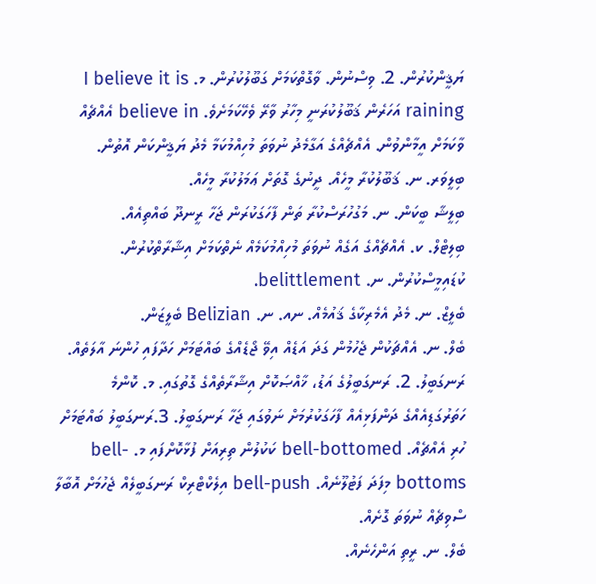ޔަޤީންކުރުން. 2. ވިސްނުން. ވާގޮތްކަމަށް ގަބޫލުކުރުން. މ. I believe it is raining އަހަރެން ޤަބޫލުކުރަނީ މިހާރު ވާރޭ ވެހޭކަމަށެވެ. believe in އެއްޗެއް ވާކަމަށް އީމާންވުން. އެއްޗެއްގެ އަގާމެދު ނުވަތަ މުހިއްމުކަމާ މެދު ޔަޤީންކަން އޮތުން.
ބިލީވަރ. ނ. ޤަބޫލުކުރާ މީހެއް. ދީނުގެ ގޮތަށް ޢަމަލުކުރާ މީހެއް.
ބިލީޝާ ބީކަން. ނ. މަގުހުރަސްކުރާ ތަން ފާހަގަކުރަން ޖަހާ ރީނދޫ ބައްތިއެއް.
ބިލިޓްލް. ކ. އެއްޗެއްގެ އަގެއް ނުވަތަ މުހިއްމުކަމެއް ނެތްކަމަށް އިޝާރާތްކުރުން. ކުޑައިމީސްކުރުން. ނ. belittlement.
ބެލީޒް. ނ. މެދު އެމެރިކާގެ ޤައުމެއް. ނއ. ނ. Belizian ބެލީޒަން.
ބެލް. ނ. އެއްޗަކުން ޖެހުމުން ގަދަ އަޑެއް އިވޭ ޖޯޑެއްގެ ބައްޓަމަށް ހަދާފައި ހުންނަ އާލަތެއް. ރަނގަބީލު. 2. ރަނގަބީލުގެ އަޑު، ޚާއްޞަކޮށް އިޝާރާތެއްގެ ގޮތުގައި. މ. ކޮންމެ ހަތަރުގަޑިއެއްގެ ދަންފަޅިއެއް ފާހަގަކުރުމަށް ނަވުގައި ޖަހާ ރަނގަބީލު. 3.ރަނގަބީލު ބައްޓަމަށް ހުރި އެއްޗެއް. bell-bottomed ކަކުލުން ތިރިއަށް ފުޅާކޮށްފައި މ. bell-bottoms މިފަދަ ފަޓުލޫނެއް. bell-push އިލެކްޓްރިކް ރަނގަބީލެއް ޖެހުމަށް އޮބާލާ ސްވިޗެއް ނުވަތަ ގޮށެއް.
ބެލް. ނ. ރީތި އަންހެނެއް.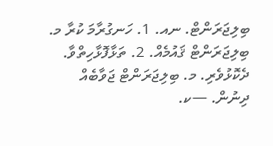ބިލިޖަރަންޓް. ނއ. 1. ހަނގުރާމަ ކުރާ މ. ބިލިޖަރަންޓް ޤައުމެއް. 2. ތަޅާފޮޅާހިތްވާ. ދެކޮޅުވެރި. މ. ބިލިޖަރަންޓް ޖަވާބެއް ދިނުން. —ކ.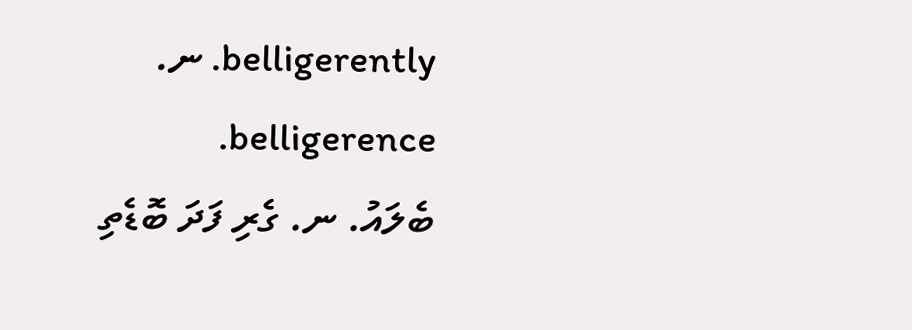belligerently. ނ. belligerence.
ބެލައު. ނ. ގެރި ފަދަ ބޮޑެތި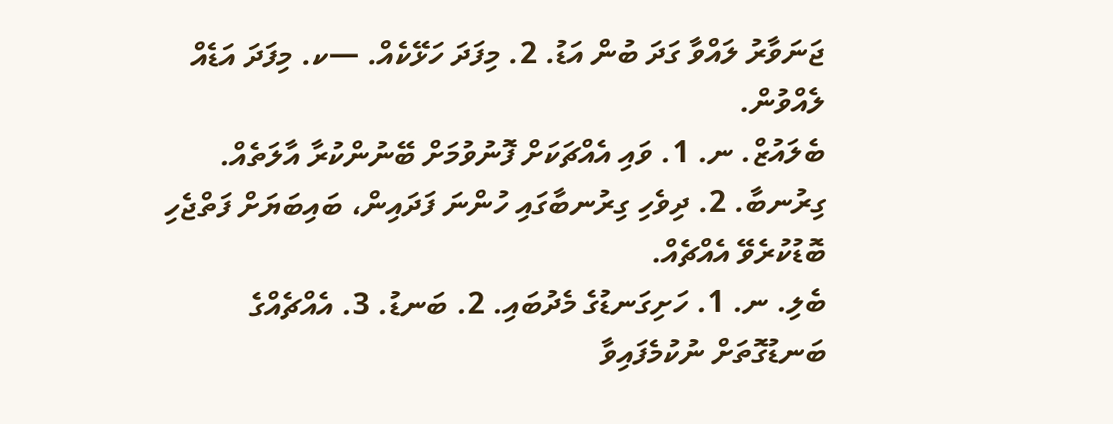ޖަނަވާރު ލައްވާ ގަދަ ބުން އަޑު. 2. މިފަދަ ހަޅޭކެއް. —ކ. މިފަދަ އަޑެއް ލެއްވުން.
ބެލައުޒް. ނ. 1. ވައި އެއްޗަކަށް ފޮނުވުމަށް ބޭނުންކުރާ އާލަތެއް. ގިރުނބާ. 2. ދިވެހި ގިރުނބާގައި ހުންނަ ފަދައިން، ބައިބަޔަށް ފަތްޖެހި ބޮޑުކުރެވޭ އެއްޗެއް.
ބެލި. ނ. 1. ހަށިގަނޑުގެ މެދުބައި. 2. ބަނޑު. 3. އެއްޗެއްގެ ބަނޑުގޮތަށް ނުކުމެފައިވާ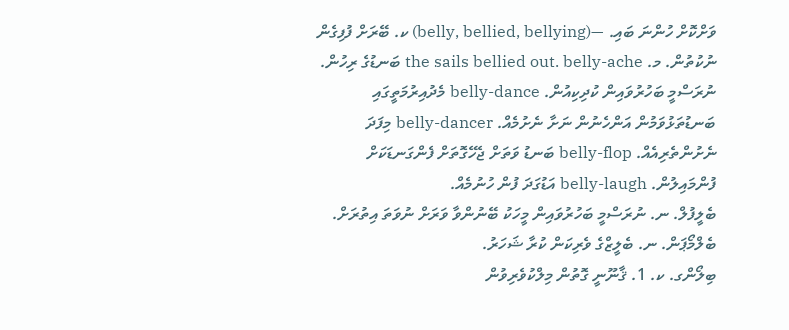ވަށްކޮށް ހުންނަ ބައި. —(belly, bellied, bellying) ކ. ބޭރަށް ފުފިގެން ނުކުތުން. މ. the sails bellied out. belly-ache ބަނޑުގެ ރިހުން. ނުރަސްމީ ބަހުރުވައިން ކުދިކިއުން. belly-dance މެދުއިރުމަތީގައި ބަނޑުތަޅުވަމުން އަންހެނުން ނަށާ ނެށުމެއް. belly-dancer މިފަދަ ނެށުންތެރިއެއް. belly-flop ބަނޑު ވަތަށް ޖެހޭގޮތަށް ފެންގަނޑަކަށް ފުންމައިލުން. belly-laugh އަޑުގަދަ ފުން ހުނުމެއް.
ބެލީފުލް. ނ. ނުރަސްމީ ބަހުރުވައިން މީހަކު ބޭނުންވާ ވަރަށް ނުވަތަ އިތުރަށް.
ބެލްމޯޕަން. ނ. ބެލީޒްގެ ވެރިކަން ކުރާ ޝަހަރު.
ބިލޯންގ. ކ. 1. ޤާނޫނީ ގޮތުން މިލްކުވެރިވުން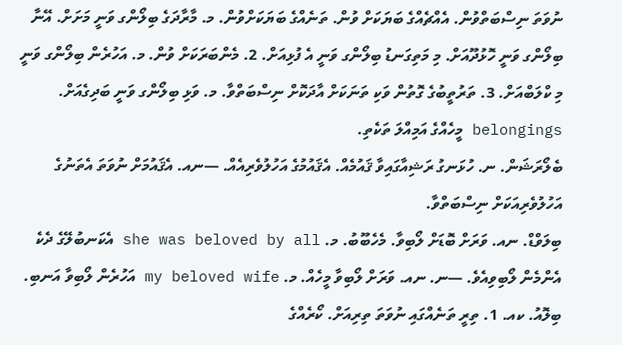ނުވަތަ ނިސްބަތްވުން. އެއްޗެއްގެ ބަޔަކަށް ވުން. ތަނެއްގެ ބަޔަކަށްވުން. މ. މާރާދަގެ ބިލޯންގ ވަނީ މަށަށް. އޭނާ ބިލޯންގ ވަނީ ހޮޅުދޫއަށް. މި މަތިގަނޑު ބިލޯންގ ވަނީ އެ ފުޅިއަށް. 2. މެންބަރަކަށް ވުން. މ. އަހުރެން ބިލޯންގ ވަނީ މި ކްލަބްއަށް. 3. ތަރުތީބުގެ ގޮތުން ވަކި ތަނަކަށް އާދަކޮށް ނިސްބަތްވާ. މ. ވަޅި ބިލޯންގ ވަނީ ބަދިގެއަށް. belongings މީހެއްގެ އަމިއްލަ ތަކެތި.
ބެލޯރަޝަން. ނ. ހުޅަނގު ރަޝިއާގައިވާ ޤައުމެއް. އެޤައުމުގެ އަހުލުވެރިއެއް. —ނއ. އެޤައުމަށް ނުވަތަ އެތަނުގެ އަހުލުވެރިއަކަށް ނިސްބަތްވާ.
ބިލަވްޑް. ނއ. ވަރަށް ބޮޑަށް ލޯބިވާ. މެހެބޫބު. މ. she was beloved by all އެކަނބުލޭގެ ދެކެ އެންމެން ލޯބިވިއެވެ. —ނ. ނއ. ވަރަށް ލޯބިވާ މީހެއް. މ. my beloved wife އަހުރެން ލޯބިވާ އަނބި.
ބިލޮއު. ކއ. 1. ތިރީ ތަނެއްގައި ނުވަތަ ތިރިއަށް. ކޯރެއްގެ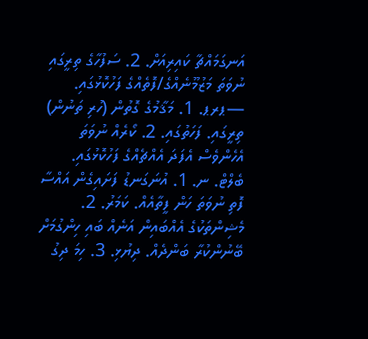އަނގަމައްޗާ ކައިރިއަށް. 2. ސަފުހާގެ ތިރީގައި ނުވަތަ މަޒުމޫނެއްގެ/ފޮތެއްގެ ފަހުކޮޅުގައި. —ޕރޕ. 1. މަޤާމުގެ ގޮތުން (ހުރި ތަނުން) ތިރީގައި. ފަހަތުގައި. 2. ކޯރެއް ނުވަތަ އެހެންވެސް އެފަދަ އެއްޗެއްގެ ފަހުކޮޅުގައި.
ބެލްޓް. ނ. 1. އުނަގަނޑު ފަށައިގެން އައްސާ ފޮތި ނުވަތަ ހަން ފީތާއެއް. ކަމަރު. 2. މެޝިންތަކުގެ އެއްބައިން އަނެއް ބައި ހިންގުމަށް ބޭނުންކުރާ ބަންދެއް. ދިޔުޅި. 3. ހިމަ ދިގު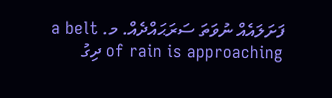ފަށަލައެއް ނުވަތަ ސަރަޙައްދެއް. މ. a belt of rain is approaching ދިގު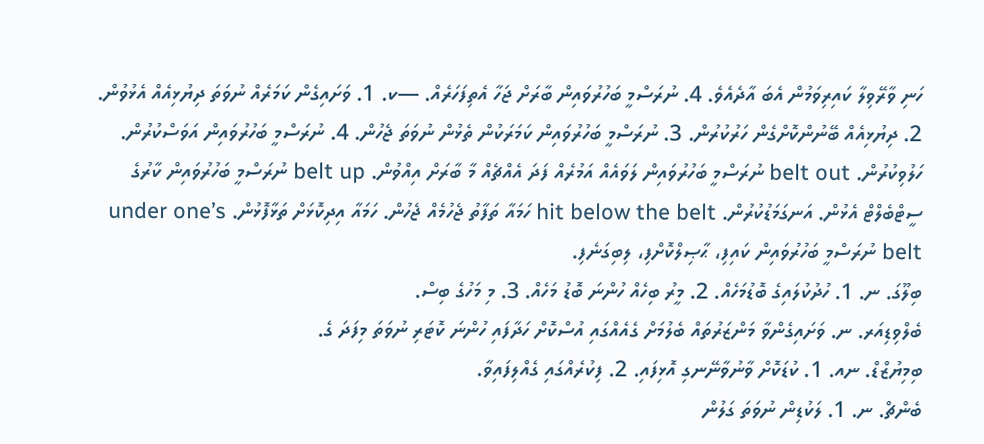ހަނި ވާރޭވިލާ ކައިރިވަމުން އެބަ އާދެއެވެ. 4. ނުރަސްމީ ބަހުރުވައިން ބާރަށް ޖަހާ އެތިފަހަރެއް. —ކ. 1. ވަށައިގެން ކަމަރެއް ނުވަތަ ދިޔުޅިއެއް އެޅުވުން. 2. ދިޔުޅިއެއް ބޭނުންކޮށްގެން ހަރުކުރުން. 3. ނުރަސްމީ ބަހުރުވައިން ކަމަރަކުން ތެޅުން ނުވަތަ ޖެހުން. 4. ނުރަސްމީ ބަހުރުވައިން އަވަސްކުރުން. ހަލުވިކުރުން. belt out ނުރަސްމީ ބަހުރުވައިން ލަވައެއް އަމުރެއް ފަދަ އެއްޗެއް މާ ބާރަށް އިއްވުން. belt up ނުރަސްމީ ބަހުރުވައިން ކާރުގެ ސީޓްބެލްޓް އެޅުން. އަނގަމަޑުކުރުން. hit below the belt ހަމައާ ތަފާތު ޖެހުމެއް ޖެހުން. ހަމައާ އިދިކޮޅަށް ތަޅާފޮޅުން. under one’s belt ނުރަސްމީ ބަހުރުވައިން ކައިފި، ޙާޞިލްކޮށްފި، ލިބިގަނެފި.
ބިލޫގަ. ނ. 1. ހުދުކުލައިގެ ބޮޑުމަހެއް. 2. މީރު ބިހެއް ހުންނަ ބޮޑު މަހެއް. 3. މި މަހުގެ ބިސް.
ބެލްވިޑިއަރ. ނ. ވަށައިގެންވާ މަންޒަރުތައް ބެލުމަށް ގެއެއްގައި އުސްކޮށް ހަދާފައި ހުންނަ ކޮޓަރި ނުވަތަ މިފަދަ ގެ.
ބިމިޔުޒްޑް. ނއ. 1. ކުޑަކޮށް ވާނުވާނޭނގި އޮޅިފައި. 2. ފިކުރެއްގައި ގެއްލިފައިވާ.
ބެންޗް. ނ. 1. ލަކުޑިން ނުވަތަ ގަލުން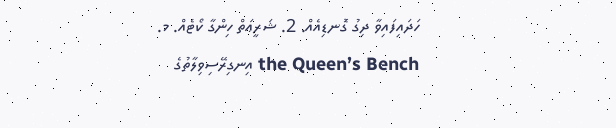ހަދައިފައިވާ ދިގު ގޮނޑިއެއް. 2. ޝަރީޢަތް ހިންގާ ކޯޓެއް. މ. the Queen’s Bench އިނގިރޭސިވިލާތުގެ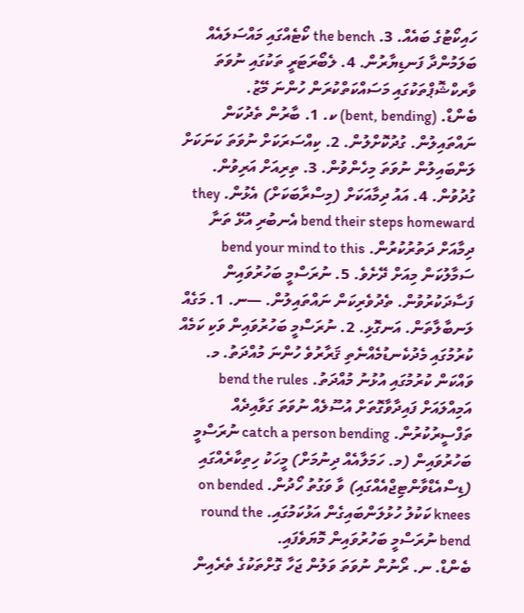ހައިކޯޓުގެ ބައެއް. 3. the bench ކޯޓެއްގައި މައްސަލައެއް ބަލަމުންދާ ފަނޑިޔާރުން. 4. ލެބޯރަޓަރީ ތަކުގައި ނުވަތަ ވާރކްޝޮޕްތަކުގައި މަސައްކަތްކުރަން ހުންނަ މޭޒު.
ބެންޑް. (bent, bending) ކ. 1. ބާރުން ތެދުކަން ނައްތައިލުން. ގުދުކޮށްލުން. 2. ކިއްސަރަކަށް ނުވަތަ ކަނަކަށް ލަންބައިލުން ނުވަތަ މިހެންވުން. 3. ތިރިއަށް އަރިވުން. ގުދުވުން. 4. އައު ދިމާއަކަށް (މިސްރާބަކަށް) އެޅުން. they bend their steps homeward އެނބުރި އުޅޭ ތަނާ ދިމާއަށް ދަތުރުކުރުން. bend your mind to this ސަމާލުކަން މިއަށް ދޭށެވެ. 5. ނުރަސްމީ ބަހުރުވައިން ފަސާދަކުރުވުން. ތެދުވެރިކަން ނައްތައިލުން. —ނ. 1. މަގެއް ލަނބާލާތަން. އަނގޮޅި. 2. ނުރަސްމީ ބަހުރުވައިން ވަކި ކަމެއް ކުރުމުގައި މެދުކެނޑުމެއްނެތި ޤަރާރުވެ ހުންނަ މުއްދަތު. މ. ވައްކަން ކުރުމުގައި އުޅުނު މުއްދަތު. bend the rules އަމިއްލައަށް ފައިދާވާގޮތަށް އުސޫލެއް ނުވަތަ ގަވާއިދެއް ތަފްސީރުކުރުން. catch a person bending ނުރަސްމީ ބަހުރުވައިން (މ. ހަމަލާއެއް ދިނުމަށް) މީހަކު ހިތިކާރެއްގައި (ޑިސްއެޑްވާންޓިޖްއެއްގައި) ވާ ވަގުތު ހޯދުން. on bended knees ކަކުލު ހުޅުލަންބައިގެން އަޅުކަމުގައި. round the bend ނުރަސްމީ ބަހުރުވައިން މޮޔަވެފައި.
ބެންޑް. ނ. ރޯނުން ނުވަތަ ވަލުން ޖަހާ ގޮށްތަކުގެ ތެރެއިން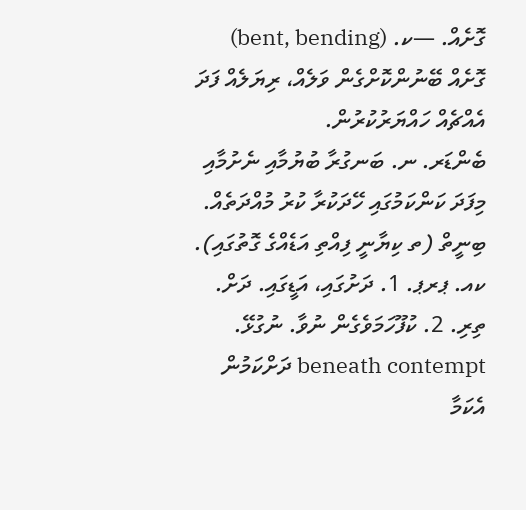ގޮށެއް. —ކ. (bent, bending) ގޮށެއް ބޭނުންކޮށްގެން ވަލެއް، ރިޔަލެއް ފަދަ އެއްޗެއް ހައްޔަރުކުރުން.
ބެންޑަރ. ނ. ބަނގުރާ ބުޔުމާއި ނެށުމާއި މިފަދަ ކަންކަމުގައި ހޭދަކުރާ ކުރު މުއްދަތެއް.
ބިނީތް (ތ ކިޔާނީ ފިއްތި އަޑެއްގެ ގޮތުގައި). ކއ. ޕރޕ. 1. ދަށުގައި، އަޑީގައި. ދަށް. ތިރި. 2. ކުފޫހަމަވެގެން ނުވާ. ނުގުޅޭ. beneath contempt ދަށްކަމުން އެކަމާ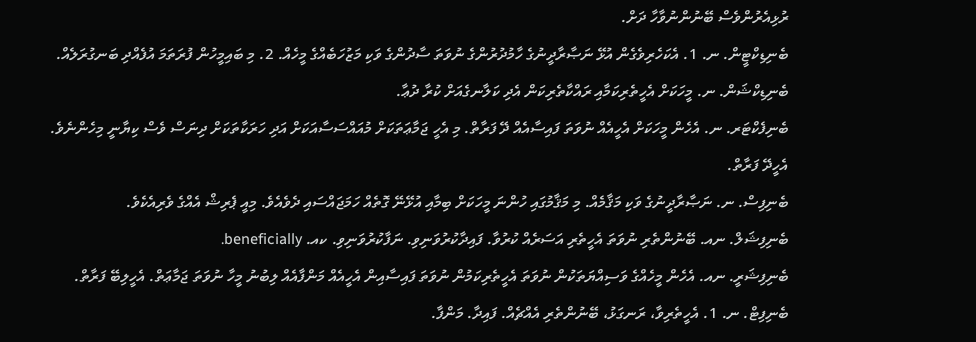ރުޅިއެރުންވެސް ބޭނުންނުވާހާ ދަށް.
ބެނިޑިކްޓީން. ނ. 1. އެކަހެރިވެގެން އުޅޭ ނަޞާރާދީނުގެ ހާމުދުރުންގެ ނުވަތަ ސާދުންގެ ވަކި މަޒުހަބެއްގެ މީހެއް. 2. މި ބައިމީހުން ފުރަތަމަ އުފެއްދި ބަނގުރަލެއް.
ބެނިޑިކްޝަން. ނ. މީހަކަށް އެހީތެރިކަމާއި ރައްކާތެރިކަން އެދި ކަލާނގެއަށް ކުރާ ދުޢާ.
ބެނިފެކްޓަރ. ނ. އެހެން މީހަކަށް އެހީއެއް ނުވަތަ ފައިސާއެއް ދޭ ފަރާތް. މި އެހީ ޖަމާޢަތަކަށް މުއައްސަސާއަކަށް އަދި ހަރަކާތަކަށް ދިނަސް ވެސް ކިޔާނީ މިހެންނެވެ. އެހީދޭ ފަރާތް.
ބެނިފިސް. ނ. ނަޞާރާދީނުގެ ވަކި މަޤާމެއް. މި މަޤާމުގައި ހުންނަ މީހަކަށް ބިމާއި އުޅޭނޭ ގޮތެއް ހަމަޖައްސައި ދެވެއެވެ. މިއީ ޕެރިޝް އެއްގެ ވެރިއެކެވެ.
ބެނިފިޝަލް. ނއ. ބޭނުންތެރި ނުވަތަ އެހީތެރި އަސަރެއް ކުރުވާ. ފައިދާކުރުވަނިވި. ނަފާކުރުވަނިވި. ކއ. beneficially.
ބެނިފިޝަރީ. ނއ. އެހެން މީހެއްގެ ވަސިއްޔަތަކުން ނުވަތަ އެހީތެރިކަމުން ނުވަތަ ފައިސާއިން އެހީއެއް މަންފާއެއް ލިބުނު މީހާ ނުވަތަ ޖަމާޢަތް. އެހީލިބޭ ފަރާތް.
ބެނިފިޓް. ނ. 1. އެހީތެރިވާ، ރަނގަޅު، ބޭނުންތެރި އެއްޗެއް. ފައިދާ. މަންފާ.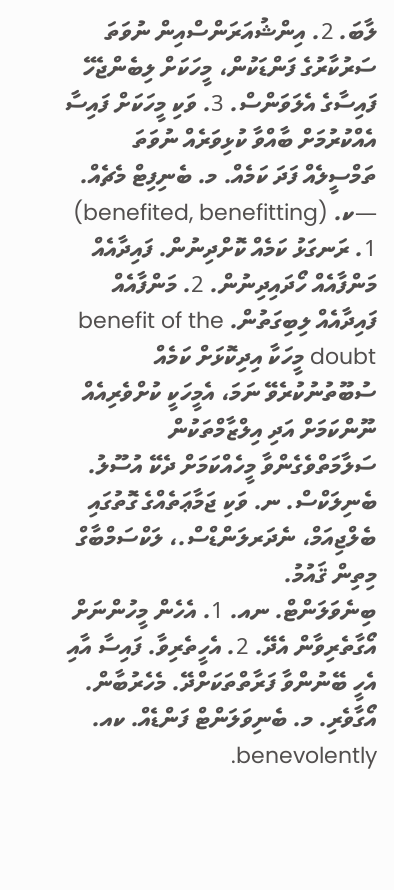ލާބަ. 2. އިންޝުއަރަންސްއިން ނުވަތަ ސަރުކާރުގެ ފަންޑަކުން، މީހަކަށް ލިބެންޖެހޭ ފައިސާގެ އެލަވަންސް. 3. ވަކި މީހަކަށް ފައިސާ އެއްކުރުމަށް ބާއްވާ ކުޅިވަރެއް ނުވަތަ ތަމްސީލެއް ފަދަ ކަމެއް. މ. ބެނިފިޓް މެޗެއް. —ކ. (benefited, benefitting) 1. ރަނގަޅު ކަމެއް ކޮށްދިނުން. ފައިދާއެއް މަންފާއެއް ހޯދައިދިނުން. 2. މަންފާއެއް ފައިދާއެއް ލިބިގަތުން. benefit of the doubt މީހަކާ އިދިކޮޅަށް ކަމެއް ސުބޫތުނުކުރެވޭ ނަމަ، އެމީހަކީ ކުށްވެރިއެއް ނޫންކަމަށް އަދި އިލްޒާމްތަކުން ސަލާމަތްވެގެންވާ މީހެއްކަމަށް ދެކޭ އުސޫލު.
ބެނިލަކްސް. ނ. ވަކި ޖަމާޢަތެއްގެ ގޮތުގައި ބެލްޖިއަމް، ނެދަރލަންޑްސް.، ލަކްސަމްބާގް މިތިން ޤައުމު.
ބިނެވަލަންޓް. ނއ. 1. އެހެން މީހުންނަށް އޯގާތެރިވާން އެދޭ. 2. އެހީތެރިވާ. ފައިސާ އާއި އެހީ ބޭނުންވާ ފަރާތްތަކަށްދޭ. މެހެރުބާން. އޯގާވެރި. މ. ބެނިވަލަންޓް ފަންޑެއް. ކއ. benevolently.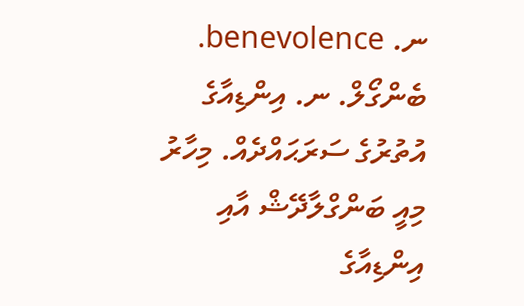ނ. benevolence.
ބެންގޯލް. ނ. އިންޑިއާގެ އުތުރުގެ ސަރަޙައްދެއް. މިހާރު މިއީ ބަންގްލާދޭޝް އާއި އިންޑިއާގެ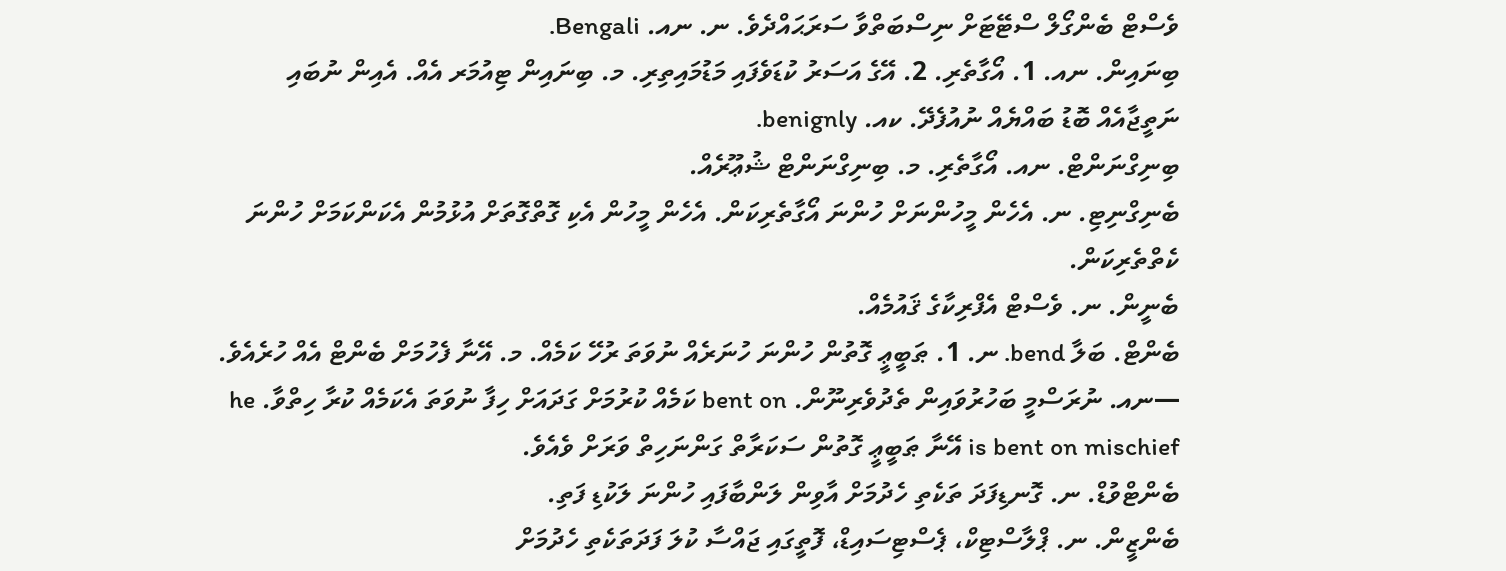ވެސްޓް ބެންގޯލް ސްޓޭޓަށް ނިސްބަތްވާ ސަރަޙައްދެވެ. ނ. ނއ. Bengali.
ބިނައިން. ނއ. 1. އޯގާތެރި. 2. އޭގެ އަސަރު ކުޑަވެފައި މަޑުމައިތިރި. މ. ބިނައިން ޓިއުމަރ އެއް. އެއިން ނުބައި ނަތީޖާއެއް ބޮޑު ބައްޔެއް ނުއުފެދޭ. ކއ. benignly.
ބިނިގްނަންޓް. ނއ. އޯގާތެރި. މ. ބިނިގްނަންޓް ޝުޢޫރެއް.
ބެނިގްނިޓި. ނ. އެހެން މީހުންނަށް ހުންނަ އޯގާތެރިކަން. އެހެން މީހުން އެކި ގޮތްގޮތަށް އުޅުމުން އެކަންކަމަށް ހުންނަ ކެތްތެރިކަން.
ބެނީން. ނ. ވެސްޓް އެފްރިކާގެ ޤައުމެއް.
ބެންޓް. ބަލާ bend. ނ. 1. ޠަބީޢީ ގޮތުން ހުންނަ ހުނަރެއް ނުވަތަ ރުހޭ ކަމެއް. މ. އޭނާ ފެހުމަށް ބެންޓް އެއް ހުރެއެވެ. —ނއ. ނުރަސްމީ ބަހުރުވައިން ތެދުވެރިނޫން. bent on ކަމެއް ކުރުމަށް ގަދައަށް ހިފާ ނުވަތަ އެކަމެއް ކުރާ ހިތްވާ. he is bent on mischief އޭނާ ޠަބީޢީ ގޮތުން ސަކަރާތް ގަންނަހިތް ވަރަށް ވެއެވެ.
ބެންޓްވުޑް. ނ. ގޮނޑިފަދަ ތަކެތި ހެދުމަށް އާވިން ލަންބާފައި ހުންނަ ލަކުޑި ފަތި.
ބެންޒީން. ނ. ޕްލާސްޓިކް، ޕެސްޓިސައިޑް، ފޮތީގައި ޖައްސާ ކުލަ ފަދަތަކެތި ހެދުމަށް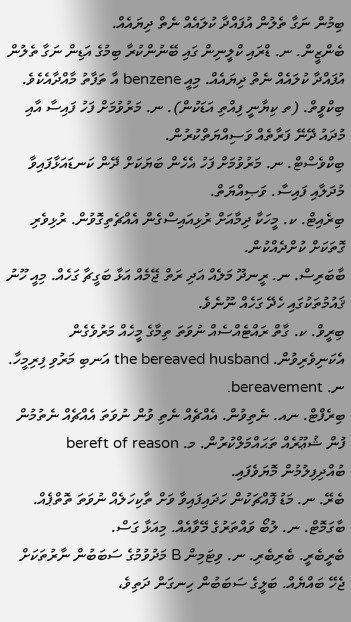ބިމުން ނަގާ ތެލުން އުފައްދާ ކުލައެއް ނެތް ދިޔައެއް.
ބެންޒީން. ނ. ޑްރައި ކްލީނިން ގައި ބޭނުންކުރާ ބިމުގެ އަޑިން ނަގާ ތެލުން އުފައްދާ ކުލައެއް ނެތް ދިޔައެއް. މިއީ benzene އާ ތަފާތު މާއްދާއެކެވެ.
ބިކްވީތް. (ތ ކިޔާނީ ފިއްތި އަޑަކުން). ނ. މަރުވުމަށް ފަހު ފައިސާ އާއި މުދައު ދޭނޭ ފަރާތެއް ވަސިއްޔަތްކުރުން.
ބިކްވެސްޓް. ނ. މަރުވުމަށް ފަހު އެހެން ބަޔަކަށް ދޭން ކަނޑައަޅާފައިވާ މުދަލާއި ފައިސާ. ވަޞިއްޔަތް.
ބިރެއިޓް. ކ. މީހަކާ ދިމާއަށް ރުޅިއައިސްގެން އެއްޗެތިގޮވުން. ރުޅިވެރި ގޮތަކަށް ކުށްދެއްކުން.
ބާބަރިސް. ނ. ރީނދޫ މަލެއް އަދި ރަތް ޖޭމެއް އަޅާ ބަގީޗާ ގަހެއް. މިއީ ހޫނު ޤައުމުތަކުގައި ހެދޭ ގަހެއް ނޫނެވެ.
ބިރީވް. ކ. ގާތް ރައްޓެއްސެއް ނުވަތަ ތިމާގެ މީހެއް މަރުވެގެން އެކަނިވެރިވުން. the bereaved husband އަނބި މަރުވި ފިރިމީހާ. ނ. bereavement.
ބިރެފްޓް. ނއ. ނެތިވުން. އެއްޗެއް ނެތި ވުން ނުވަތަ އެއްޗެއް ނެތުމުން ފުން ޝުޢޫރެއް ތަޙައްމަލްކުރުން. މ. bereft of reason ބުއްދިފިލުމުން މޮޔަވެފައި.
ބެރޭ. ނ. މަޑު ފޮއްޗަކުން ހަދައިފައިވާ ވަށް ތާކިހަލެއް ނުވަތަ ތޮތްޕެއް.
ބާގަމޮޓް. ނ. ލުބޯ ވައްތަރުގެ މޭވާއެއް. މިއަޅާ ގަސް.
ބެރީބެރީ. ބެރިބެރި. ނ. ވިޓަމިން B މަދުވުމުގެ ސަބަބުން ނާރުތަކަށް ޖެހޭ ބައްޔެއް. ބަލީގެ ސަބަބުން ހިނގަން ދަތިވެ،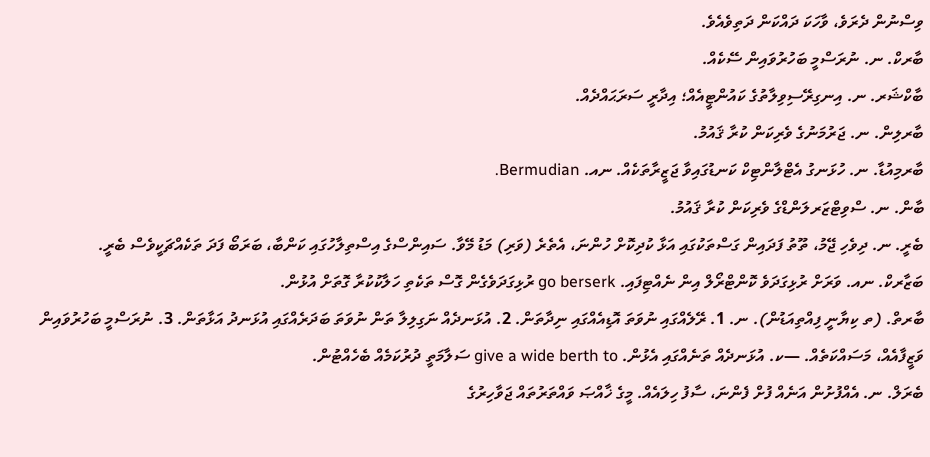ވިސްނުން ދެރަވެ، ވާހަކަ ދައްކަން ދަތިވެއެވެ.
ބާރކް. ނ. ނުރަސްމީ ބަހުރުވައިން ސޭކެއް.
ބާކްޝަރ. ނ. އިނގިރޭސިވިލާތުގެ ކައުންޓީއެއް؛ އިދާރީ ސަރަޙައްދެއް.
ބާރލިން. ނ. ޖަރުމަނުގެ ވެރިކަން ކުރާ ޤައުމު.
ބާރމިއުޑާ. ނ. ހުޅަނގު އެޓްލާންޓިކް ކަނޑުގައިވާ ޖަޒީރާތަކެއް. ނއ. Bermudian.
ބާން. ނ. ސްވިޓްޒަރލަންޑްގެ ވެރިކަން ކުރާ ޤައުމު.
ބެރީ. ނ. ދިވެހި ޖޭމު، ތޫތު ފަދައިން ގަސްތަކުގައި އަޅާ ކުދިކޮށް ހުންނަ، އެތެރެ (ވަރި) މަޑު މޭވާ. ސައިންސްގެ އިސްތިލާހުގައި ކަންބާ، ބަރަބޯ ފަދަ ތަކެއްޗަކީވެސް ބެރީ.
ބަޒާރކް. ނއ. ވަރަށް ރުޅިގަދަވެ ކޮންޓްރޯލް އިން ނެއްޓިފައި. go berserk ރުޅިގަދަވެގެން ގޮސް ތަކެތި ހަލާކުކުރާ ގޮތަށް އުޅުން.
ބާރތް. (ތ ކިޔާނީ ފިއްތިއަޑުން). ނ. 1. ރޭލެއްގައި ނުވަތަ އޮޑިއެއްގައި ނިދާތަން. 2. އުޅަނދެއް ނަގިލިލާ ތަން ނުވަތަ ބަދަރެއްގައި އުޅަނދު އަޅާތަން. 3. ނުރަސްމީ ބަހުރުވައިން ވަޒީފާއެއް، މަސައްކަތެއް. —ކ. އުޅަނދެއް ތަނެއްގައި އެޅުން. give a wide berth to ސަލާމަތީ ދުރުކަމެއް ބެހެއްޓުން.
ބެރަލް. ނ. އެއްފުށުން އަނެއް ފުށް ފެންނަ، ސާފު ހިލައެއް. މީގެ ޚާއްޞަ ވައްތަރުތައް ޖަވާހިރުގެ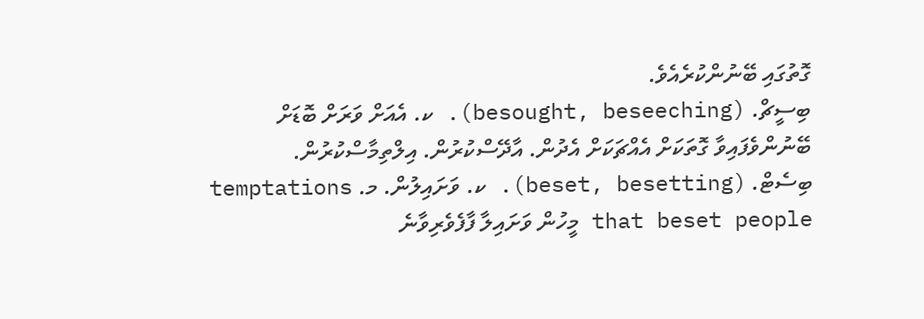ގޮތުގައި ބޭނުންކުރެއެވެ.
ބިސީޗް. (besought, beseeching). ކ. އެއަށް ވަރަށް ބޮޑަށް ބޭނުންވެފައިވާ ގޮތަކަށް އެއްޗަކަށް އެދުން. އާދޭސްކުރުން. އިލްތިމާސްކުރުން.
ބިސެޓް. (beset, besetting). ކ. ވަށައިލުން. މ. temptations that beset people މީހުން ވަށައިލާ ފާފެވެރިވާނެ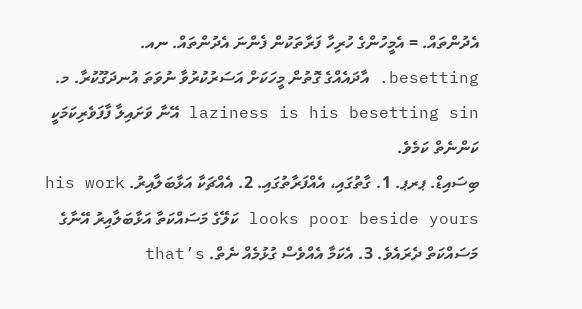އެދުންތައް. = އެމީހުންގެ ހުރިހާ ފަރާތަކުން ފެންނަ އެދުންތައް. ނއ. besetting. އާދައެއްގެ ގޮތުން މީހަކަށް އަސަރުކުރުވާ ނުވަތަ އުނދަގޫކުރާ. މ. laziness is his besetting sin އޭނާ ވަށައިލާ ފާފަވެރިކަމަކީ ކަންނެތް ކަމެވެ.
ބިސައިޑް. ޕރޕ. 1. ގާތުގައި، އެއްފަރާތުގައި. 2. އެއްޗަކާ އަޅާބަލާއިރު. his work looks poor beside yours ކަލޭގެ މަސައްކަތާ އަޅާބަލާއިރު އޭނާގެ މަސައްކަތް ދެރައެވެ. 3. އެކަމާ އެއްވެސް ގުޅުމެއް ނެތް. that’s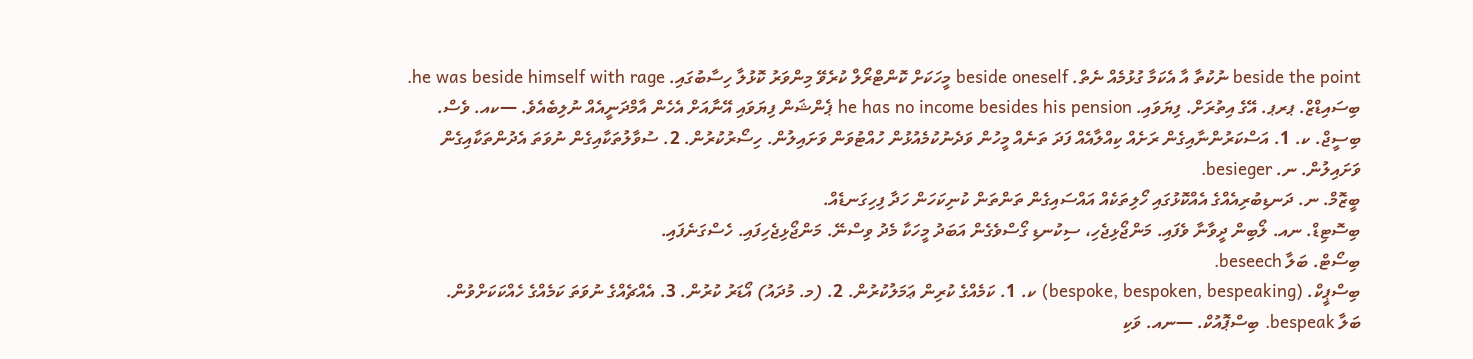beside the point ނުކުތާ އާ އެކަމާ ގުޅުމެއް ނެތް. beside oneself މީހަކަށް ކޮންޓްރޯލް ކުރެވޭ މިންވަރު ކޮޅުލާ ހިސާބުގައި. he was beside himself with rage.
ބިސައިޑްޒް. ޕރޕ. އޭގެ އިތުރަށް. ފިޔަވައި. he has no income besides his pension ޕެންޝަން ފިޔަވައި އޭނާއަށް އެހެން އާމްދަނީއެއް ނުލިބެއެވެ. —ކއ. ވެސް.
ބިސީޖް. ކ. 1. އަސްކަރުންނާއިގެން ރަށެއް ކިއްލާއެއް ފަދަ ތަނެއް މީހުން ވަދެނުކުމެއުޅުން ހުއްޓުވަން ވަށައިލުން. ހިސޯރުކުރުން. 2. ސުވާލުތަކާއިގެން ނުވަތަ އެދުންތަކާއިގެން ވަށައިލުން. ނ. besieger.
ބީޒޮމް. ނ. ދަނޑިބުރިއެއްގެ އެއްކޮޅުގައި ހޯލިތަކެއް އައްސައިގެން ތަންތަން ކުނިކަހަން ހަދާ ފިހިގަނޑެއް.
ބިސޮޓިޑް. ނއ. ލޯބިން ދީވާނާ ވެފައި. މަންޖޯޅިޖެހި، ސިކުނޑި ގޯސްވެގެން އަބަދު މީހަކާ މެދު ވިސްނޭ. މަންޖޯޅިޖެހިފައި. ހެސްގަނެފައި.
ބިސޯޓް. ބަލާ beseech.
ބިސްޕީކް. (bespoke, bespoken, bespeaking) ކ. 1. ކަމެއްގެ ކުރިން ޢަމަލުކުރުން. 2. (މ. މުދައު) އޯޑަރު ކުރުން. 3. އެއްޗެއްގެ ނުވަތަ ކަމެއްގެ ހެއްކަކަށްވުން.
ބަލާ bespeak. ބިސްޕޮއުކް. —ނއ. ވަކި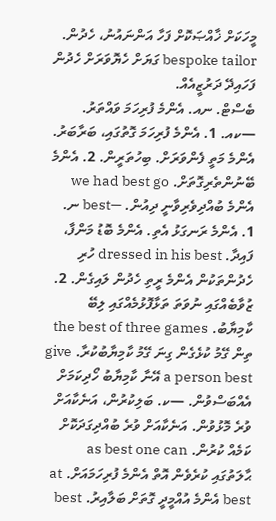މީހަކަށް ޚާއްޞަކޮށް ފަހާ އަންނައުނު، ހެދުން. bespoke tailor ގަޔަށް ހެޔޮވަރަށް ހެދުން ފަހައިދޭ ދަރުޒީއެއް.
ބެސްޓް. ނއ. އެންމެ ފުރިހަމަ ވައްތަރު. —ކއ. 1. އެންމެ ފުރިހަމަ ގޮތުގައި، ބަރާބަރު. އެންމެ މަތީ ފެންވަރަށް. ބިހުތަރީން. 2. އެންމެ ބޭނުންތެރިގޮތަށް. we had best go އެންމެ ބުއްދިވެރިވާނީ ދިއުން. —best ނ. 1. އެންމެ ރަނގަޅު އެތި. އެންމެ ބޮޑު މަންފާ، ފައިދާ. dressed in his best ހުރި ހެދުންތަކުން އެންމެ ރީތި ހެދުން ލައިގެން. 2. ޒުވާބެއްގައި ނުވަތަ ތަޅާފޮޅުމެއްގައި ލިބޭ ކާމިޔާބު. the best of three games ތިން ގޭމު ކުޅެގެން ގިނަ ގޭމު ކާމިޔާބުކުރާ. give a person best އޭނާ ކާމިޔާބު ހޯދިކަމަށް އެއްބަސްވުން. —ކ. ބަލިކުރުން، އަނެކާއަށް ވުރެ މޮޅުވުން. އަނެކާއަށް ވުރެ ބުއްދިގަދަކޮށް ކަމެއް ކުރުން. as best one can ޙާލަތުގައި ކުރެވެން އޮތް އެންމެ ފުރިހަމައަށް. at best އެންމެ އުއްމީދީ ގޮތަށް ބަލާއިރު. best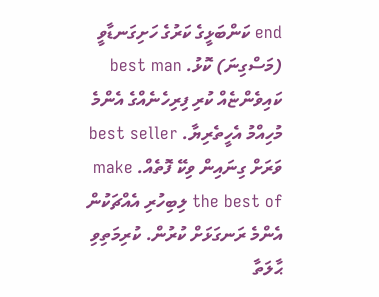end ކަންބަޅީގެ ކަރުގެ ހަށިގަނޑާވީ (މަސްގިނަ) ކޮޅު. best man ކައިވެންޏެއް ކުރި ފިރިހެނެއްގެ އެންމެ މުހިއްމު އެހީތެރިޔާ. best seller ވަރަށް ގިނައިން ވިކޭ ފޮތެއް. make the best of ލިބިހުރި އެއްޗަކުން އެންމެ ރަނގަޅަށް ކުރުން. ކުރިމަތިވި ޙާލަތާ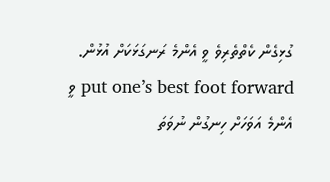ގުޅިގެން ކެތްތެރިވެ ވީ އެންމެ ރަނގަޅަކަށް އުޅުން. put one’s best foot forward ވީ އެންމެ އަވަހަށް ހިނގުން ނުވަތަ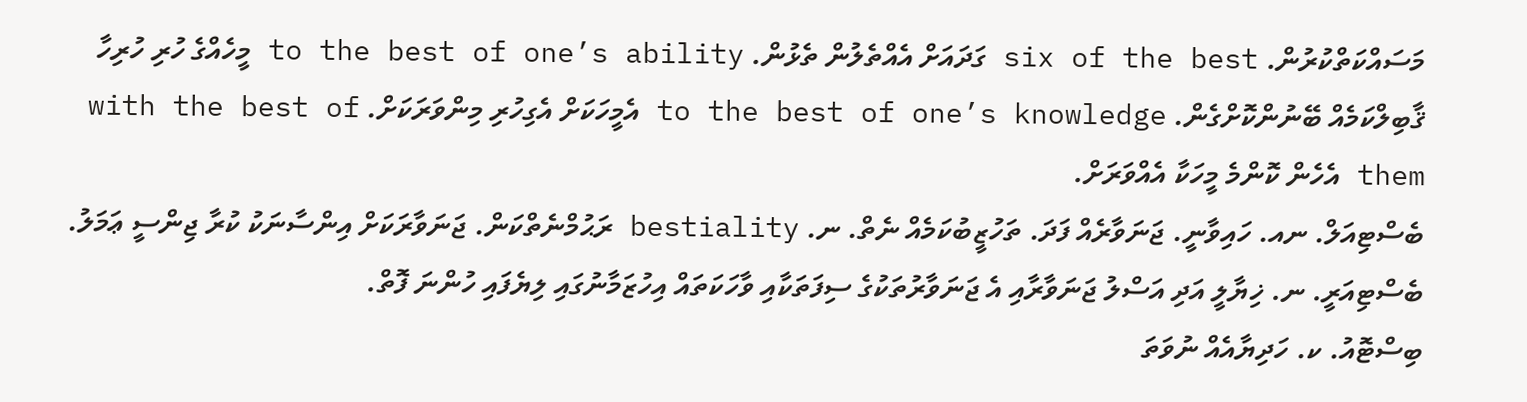މަސައްކަތްކުރުން. six of the best ގަދައަށް އެއްތެލުން ތެޅުން. to the best of one’s ability މީހެއްގެ ހުރި ހުރިހާ ޤާބިލްކަމެއް ބޭނުންކޮށްގެން. to the best of one’s knowledge އެމީހަކަށް އެގިހުރި މިންވަރަކަށް. with the best of them އެހެން ކޮންމެ މީހަކާ އެއްވަރަށް.
ބެސްޓިއަލް. ނއ. ހައިވާނީ. ޖަނަވާރެއް ފަދަ. ތަހުޒީބުކަމެއް ނެތް. ނ. bestiality ރަޙުމްނެތްކަން. ޖަނަވާރަކަށް އިންސާނަކު ކުރާ ޖިންސީ ޢަމަލު.
ބެސްޓިއަރީ. ނ. ޚިޔާލީ އަދި އަސްލު ޖަނަވާރާއި އެ ޖަނަވާރުތަކުގެ ސިފަތަކާއި ވާހަކަތައް އިހުޒަމާނުގައި ލިޔެފައި ހުންނަ ފޮތް.
ބިސްޓޮއު. ކ. ހަދިޔާއެއް ނުވަތަ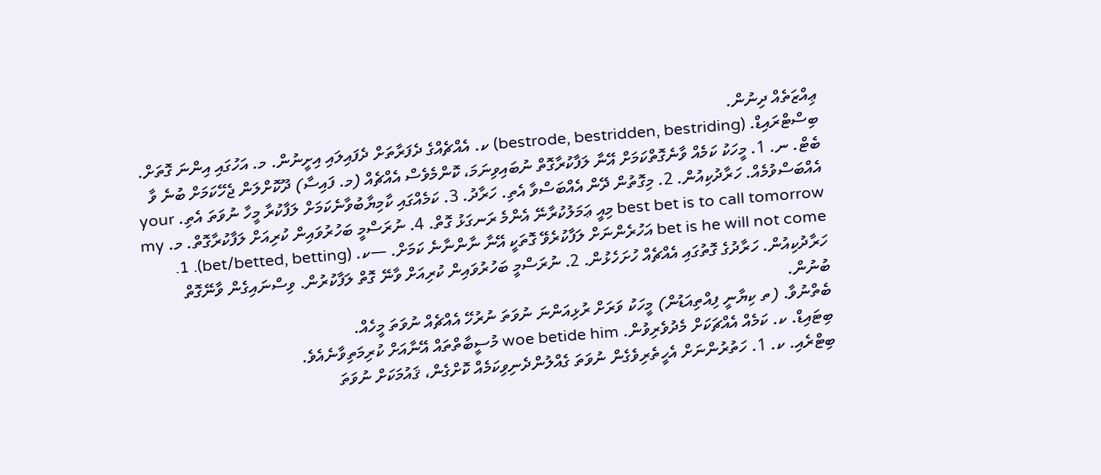ޢިއްޒަތެއް ދިނުން.
ބިސްޓްރައިޑް. (bestrode, bestridden, bestriding) ކ. އެއްޗެއްގެ ދެފަރާތަށް ދެފައިލައި އިށީނުން. މ. އަހުގައި އިންނަ ގޮތަށް.
ބެޓް. ނ. 1. މީހަކު ކަމެއް ވާނެގޮތްކަމަށް އޭނާ ލަފާކުރާގޮތް ނުބައިވިނަމަ، ކޮންމެވެސް އެއްޗެއް (މ. ފައިސާ) ދޫކޮށްލަން ޖެހޭކަމަށް ބުނެ ވާ އެއްބަސްވުމެއް. ހަރާދުކިއުން. 2. މިގޮތުން ދޭން އެއްބަސްވާ އެތި. ހަރާދު. 3. ކަމެއްގައި ކާމިޔާބުވާނެކަމަށް ލަފާކުރާ މީހާ ނުވަތަ އެތި. your best bet is to call tomorrow މިއީ ޢަމަލުކުރާނޭ އެންމެ ރަނގަޅު ގޮތް. 4. ނުރަސްމީ ބަހުރުވައިން ކުރިއަށް ލަފާކުރާގޮތް. މ. my bet is he will not come އަހުރެންނަށް ލަފާކުރެވޭ ގޮތަކީ އޭނާ ނާންނާނެ ކަމަށް. —ކ. (bet/betted, betting). 1. ހަރާދުކިއުން. ހަރާދުގެ ގޮތުގައި އެއްޗެއް ހުށަހެޅުން. 2. ނުރަސްމީ ބަހުރުވައިން ކުރިއަށް ވާނޭ ގޮތް ލަފާކުރުން. ވިސްނައިގެން ވާނޭގޮތް ބުނުން.
ބެތްނުވާ. (ތ ކިޔާނީ ފިއްތިއަޑުން) މީހަކު ވަރަށް ރުޅިއަންނަ ނުވަތަ ނުރުހޭ އެއްޗެއް ނުވަތަ މީހެއް.
ބިޓައިޑް. ކ. ކަމެއް އެއްޗަކަށް މެދުވެރިވުން. woe betide him މުސީބާތްތައް އޭނާއަށް ކުރިމަތިވާނެއެވެ.
ބިޓްރެއި. ކ. 1. ހަތުރުންނަށް އެހީތެރިވެގެން ނުވަތަ ގެއްލުންދެނިވިކަމެއް ކޮށްގެން، ޤައުމަކަށް ނުވަތަ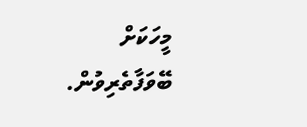މީހަކަށް ބޭވަފާތެރިވުން.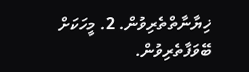ޚިޔާނާތްތެރިވުން. 2. މީހަކަށް ބޭވަފާތެރިވުން.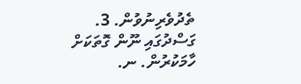ތެދުވެރިނުވުން. 3. ގަސްދުގައި ނޫން ގޮތަކަށް ހާމަކުރުން. ނ.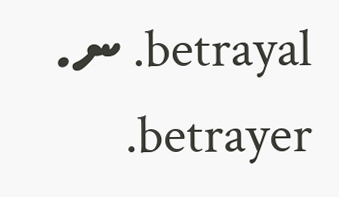betrayal. ނ. betrayer.